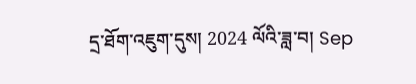དྲ་ཐོག་འཇུག་དུས། 2024 ལོའི་ཟླ་བ། Sep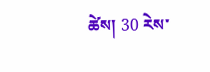ཚེས། 30 རེས་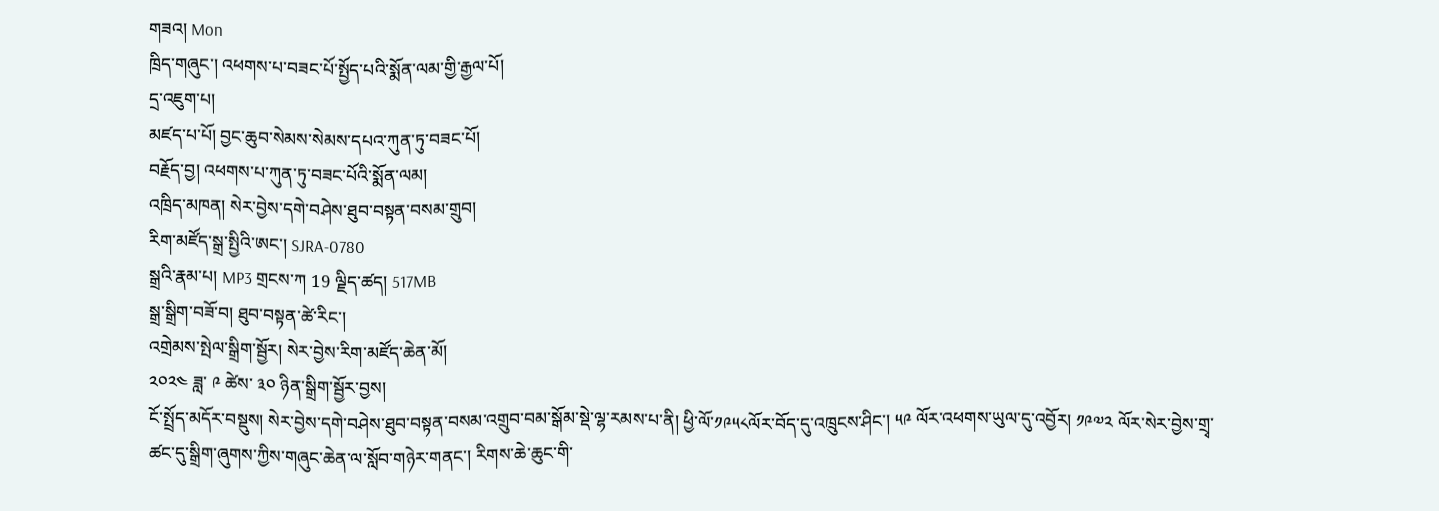གཟའ། Mon
ཁྲིད་གཞུང་། འཕགས་པ་བཟང་པོ་སྤྱོད་པའི་སྨོན་ལམ་གྱི་རྒྱལ་པོ།
དྲ་འཇུག་པ།
མཛད་པ་པོ། བྱང་ཆུབ་སེམས་སེམས་དཔའ་ཀུན་ཏུ་བཟང་པོ།
བརྗོད་བྱ། འཕགས་པ་ཀུན་ཏུ་བཟང་པོའི་སྨོན་ལམ།
འཁྲིད་མཁན། སེར་བྱེས་དགེ་བཤེས་ཐུབ་བསྟན་བསམ་གྲུབ།
རིག་མཛོད་སྒྲ་སྤྱིའི་ཨང་། SJRA-0780
སྒྲའི་རྣམ་པ། MP3 གྲངས་ཀ 19 ལྗིད་ཚད། 517MB
སྒྲ་སྒྲིག་བཟོ་བ། ཐུབ་བསྟན་ཚེ་རིང་།
འགྲེམས་སྤེལ་སྒྲིག་སྦྱོར། སེར་བྱེས་རིག་མཛོད་ཆེན་མོ།
༢༠༢༤ ཟླ་ ༩ ཚེས་ ༣༠ ཉིན་སྒྲིག་སྦྱོར་བྱས།
ངོ་སྤྲོད་མདོར་བསྡུས། སེར་བྱེས་དགེ་བཤེས་ཐུབ་བསྟན་བསམ་འགྲུབ་བམ་སྒོམ་སྡེ་ལྷ་རམས་པ་ནི། ཕྱི་ལོ་༡༩༥༨ལོར་བོད་དུ་འཁྲུངས་ཤིང་། ༥༩ ལོར་འཕགས་ཡུལ་དུ་འབྱོར། ༡༩༧༢ ལོར་སེར་བྱེས་གྲྭ་ཚང་དུ་སྒྲིག་ཞུགས་ཀྱིས་གཞུང་ཆེན་ལ་སློབ་གཉེར་གནང་། རིགས་ཆེ་ཆུང་གི་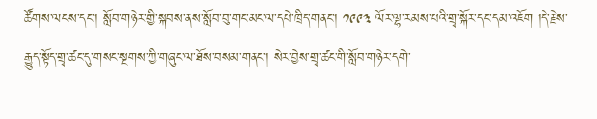ཚོགས་ལངས་དང་། སློབ་གཉེར་གྱི་སྐབས་ནས་སློབ་བུ་གང་མང་ལ་དཔེ་ཁྲིད་གནང་། ༡༩༩༣ ལོར་ལྷ་རམས་པའི་གྲྭ་སྐོར་དང་དམ་འཇོག །དེ་རྗེས་རྒྱུད་སྟོད་གྲྭ་ཚང་དུ་གསང་སྔགས་ཀྱི་གཞུང་ལ་ཐོས་བསམ་གནང་། སེར་བྱེས་གྲྭ་ཚང་གི་སློབ་གཉེར་དགེ་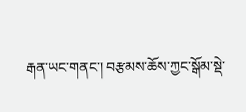རྒན་ཡང་གནང་། བརྩམས་ཆོས་ཀྱང་སྒོམ་སྡེ་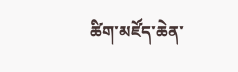ཚིག་མཛོད་ཆེན་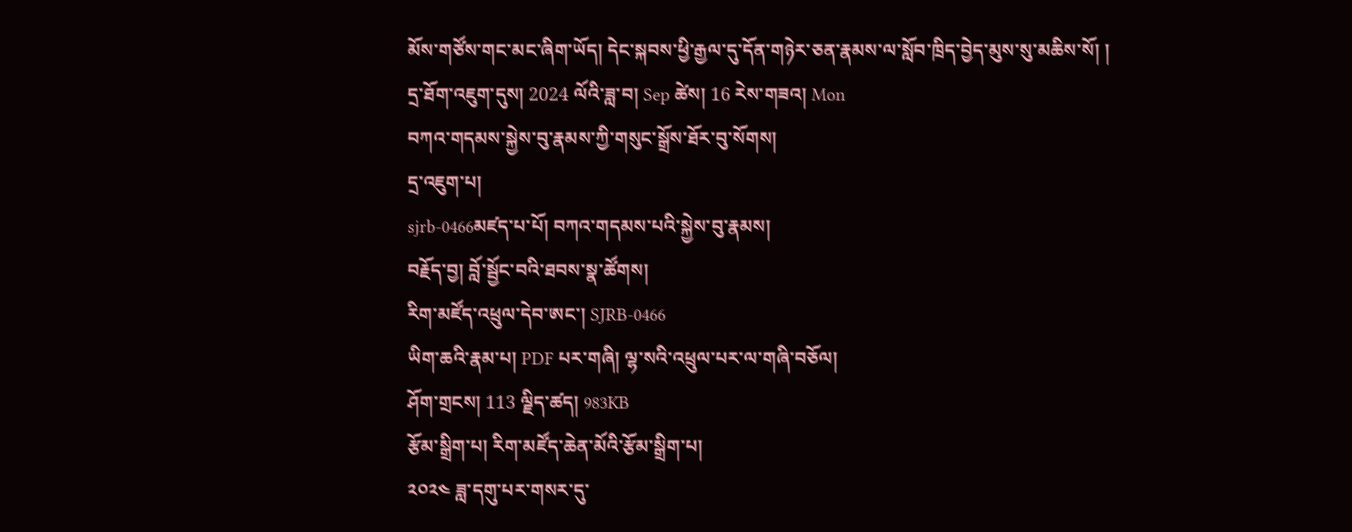མོས་གཙོས་གང་མང་ཞིག་ཡོད། དེང་སྐབས་ཕྱི་རྒྱལ་དུ་དོན་གཉེར་ཅན་རྣམས་ལ་སློབ་ཁྲིད་བྱེད་མུས་སུ་མཆིས་སོ། །
དྲ་ཐོག་འཇུག་དུས། 2024 ལོའི་ཟླ་བ། Sep ཚེས། 16 རེས་གཟའ། Mon
བཀའ་གདམས་སྐྱེས་བུ་རྣམས་ཀྱི་གསུང་སྒྲོས་ཐོར་བུ་སོགས།
དྲ་འཇུག་པ།
sjrb-0466མཛད་པ་པོ། བཀའ་གདམས་པའི་སྐྱེས་བུ་རྣམས།
བརྗོད་བྱ། བློ་སྦྱོང་བའི་ཐབས་སྣ་ཚོགས།
རིག་མཛོད་འཕྲུལ་དེབ་ཨང་། SJRB-0466
ཡིག་ཆའི་རྣམ་པ། PDF པར་གཞི། ལྷ་སའི་འཕྲུལ་པར་ལ་གཞི་བཅོལ།
ཤོག་གྲངས། 113 ལྗིད་ཚད། 983KB
རྩོམ་སྒྲིག་པ། རིག་མཛོད་ཆེན་མོའི་རྩོམ་སྒྲིག་པ།
༢༠༢༤ ཟླ་དགུ་པར་གསར་དུ་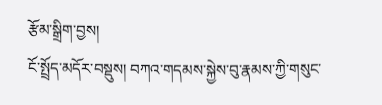རྩོམ་སྒྲིག་བྱས།
ངོ་སྤྲོད་མདོར་བསྡུས། བཀའ་གདམས་སྐྱེས་བུ་རྣམས་ཀྱི་གསུང་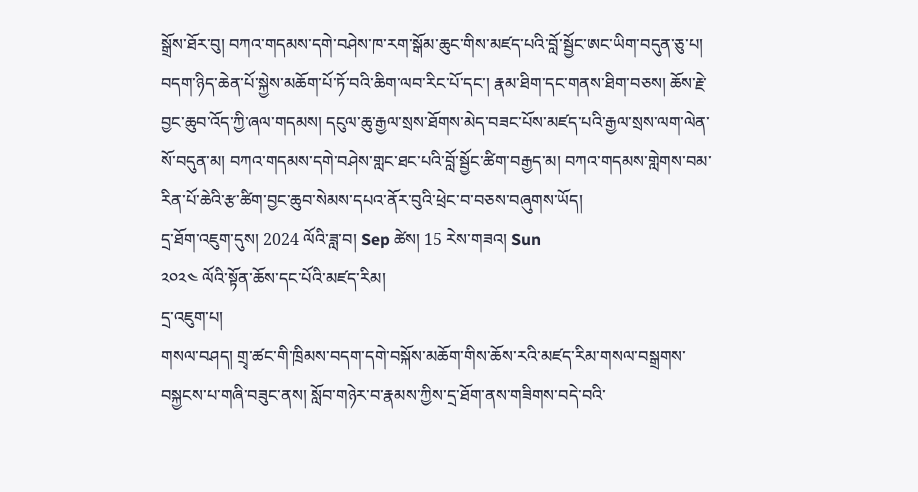སྒྲོས་ཐོར་བུ། བཀའ་གདམས་དགེ་བཤེས་ཁ་རག་སྒོམ་ཆུང་གིས་མཛད་པའི་བློ་སྦྱོང་ཨང་ཡིག་བདུན་ཅུ་པ། བདག་ཉིད་ཆེན་པོ་སྐྱེས་མཆོག་པོ་ཏོ་བའི་ཆིག་ལབ་རིང་པོ་དང་། རྣམ་ཐིག་དང་གནས་ཐིག་བཅས། ཆོས་རྗེ་བྱང་ཆུབ་འོད་ཀྱི་ཞལ་གདམས། དངུལ་ཆུ་རྒྱལ་སྲས་ཐོགས་མེད་བཟང་པོས་མཛད་པའི་རྒྱལ་སྲས་ལག་ལེན་སོ་བདུན་མ། བཀའ་གདམས་དགེ་བཤེས་གླང་ཐང་པའི་བློ་སྦྱོང་ཚིག་བརྒྱད་མ། བཀའ་གདམས་གླེགས་བམ་རིན་པོ་ཆེའི་རྩ་ཚིག་བྱང་ཆུབ་སེམས་དཔའ་ནོར་བུའི་ཕྲེང་བ་བཅས་བཞུགས་ཡོད།
དྲ་ཐོག་འཇུག་དུས། 2024 ལོའི་ཟླ་བ། Sep ཚེས། 15 རེས་གཟའ། Sun
༢༠༢༤ ལོའི་སྟོན་ཆོས་དང་པོའི་མཛད་རིམ།
དྲ་འཇུག་པ།
གསལ་བཤད། གྲྭ་ཚང་གི་ཁྲིམས་བདག་དགེ་བསྐོས་མཆོག་གིས་ཆོས་རའི་མཛད་རིམ་གསལ་བསྒྲགས་བསྐྱངས་པ་གཞི་བཟུང་ནས། སློབ་གཉེར་བ་རྣམས་ཀྱིས་དྲ་ཐོག་ནས་གཟིགས་བདེ་བའི་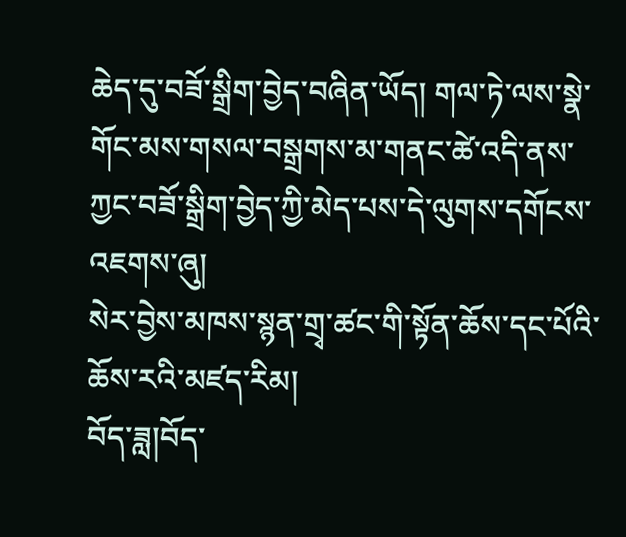ཆེད་དུ་བཟོ་སྒྲིག་བྱེད་བཞིན་ཡོད། གལ་ཏེ་ལས་སྣེ་གོང་མས་གསལ་བསྒྲགས་མ་གནང་ཚེ་འདི་ནས་ཀྱང་བཟོ་སྒྲིག་བྱེད་ཀྱི་མེད་པས་དེ་ལུགས་དགོངས་འཇགས་ཞུ།
སེར་བྱེས་མཁས་སྙན་གྲྭ་ཚང་གི་སྟོན་ཆོས་དང་པོའི་ཆོས་རའི་མཛད་རིམ།
བོད་ཟླ།བོད་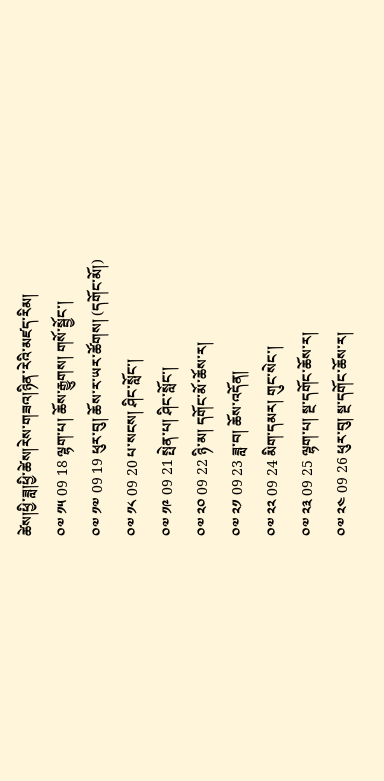ཚེས།ཕྱི་ཟླ།ཕྱི་ཚེས།རེས་གཟའ།ཉིན་རེའི་མཛད་རིམ།
༠༧ ༡༥ 09 18 ལྷག་པ། ཆོས་རྒྱུགས། གསོ་སྦྱོང་།
༠༧ ༡༧ 09 19 ཕུར་བུ། ཆོས་ར་ཡར་ཚོགས། (དགོང་མོ།)
༠༧ ༡༨ 09 20 པ་སངས། ཤིང་སློང་།
༠༧ ༡༩ 09 21 སྤེན་པ། ཤིང་སློང་།
༠༧ ༢༠ 09 22 ཉི་མ། དགོང་མོ་ཆོས་ར།
༠༧ ༢༡ 09 23 ཟླ་བ། ཆོས་འདོན།
༠༧ ༢༢ 09 24 མིག་དམར། གུང་སེང་།
༠༧ ༢༣ 09 25 ལྷག་པ། སྔ་དགོང་ཆོས་ར།
༠༧ ༢༤ 09 26 ཕུར་བུ། སྔ་དགོང་ཆོས་ར།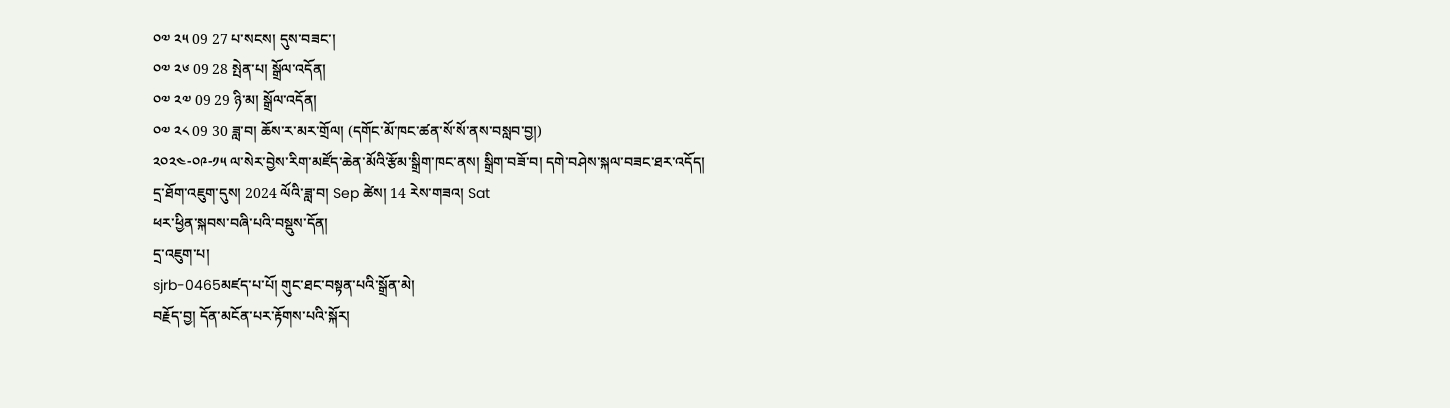༠༧ ༢༥ 09 27 པ་སངས། དུས་བཟང་།
༠༧ ༢༦ 09 28 སྤེན་པ། སྒྲོལ་འདོན།
༠༧ ༢༧ 09 29 ཉི་མ། སྒྲོལ་འདོན།
༠༧ ༢༨ 09 30 ཟླ་བ། ཆོས་ར་མར་གྲོལ། (དགོང་མོ་ཁང་ཚན་སོ་སོ་ནས་བསླབ་བྱ།)
༢༠༢༤-༠༩-༡༥ ལ་སེར་བྱེས་རིག་མཛོད་ཆེན་མོའི་རྩོམ་སྒྲིག་ཁང་ནས། སྒྲིག་བཟོ་བ། དགེ་བཤེས་སྐལ་བཟང་ཐར་འདོད།
དྲ་ཐོག་འཇུག་དུས། 2024 ལོའི་ཟླ་བ། Sep ཚེས། 14 རེས་གཟའ། Sat
ཕར་ཕྱིན་སྐབས་བཞི་པའི་བསྡུས་དོན།
དྲ་འཇུག་པ།
sjrb-0465མཛད་པ་པོ། གུང་ཐང་བསྟན་པའི་སྒྲོན་མེ།
བརྗོད་བྱ། དོན་མངོན་པར་རྟོགས་པའི་སྐོར།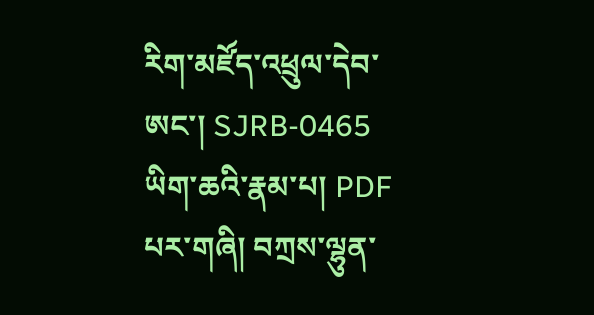རིག་མཛོད་འཕྲུལ་དེབ་ཨང་། SJRB-0465
ཡིག་ཆའི་རྣམ་པ། PDF པར་གཞི། བཀྲས་ལྷུན་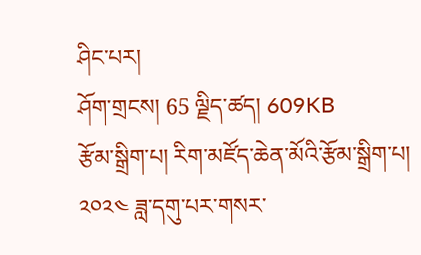ཤིང་པར།
ཤོག་གྲངས། 65 ལྗིད་ཚད། 609KB
རྩོམ་སྒྲིག་པ། རིག་མཛོད་ཆེན་མོའི་རྩོམ་སྒྲིག་པ།
༢༠༢༤ ཟླ་དགུ་པར་གསར་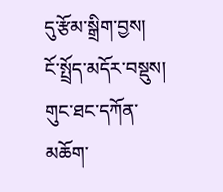དུ་རྩོམ་སྒྲིག་བྱས།
ངོ་སྤྲོད་མདོར་བསྡུས། གུང་ཐང་དཀོན་མཆོག་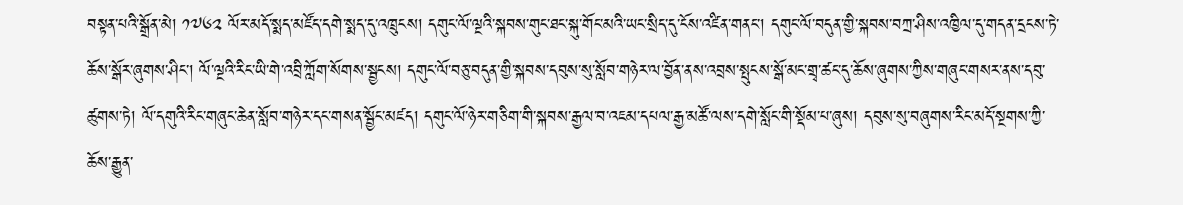བསྟན་པའི་སྒྲོན་མེ། ༡༧༦༢ ལོར་མདོ་སྨད་མཛོད་དགེ་སྨད་དུ་འཁྲུངས། དགུང་ལོ་ལྔའི་སྐབས་གུང་ཐང་སྐུ་གོང་མའི་ཡང་སྲིད་དུ་ངོས་འཛིན་གནང་། དགུང་ལོ་བདུན་གྱི་སྐབས་བཀྲ་ཤིས་འཁྱིལ་དུ་གདན་དྲངས་ཏེ་ཆོས་སྒོར་ཞུགས་ཤིང་། ལོ་ལྔའི་རིང་ཡི་གེ་འབྲི་ཀློག་སོགས་སྦྱངས། དགུང་ལོ་བཅུ་བདུན་གྱི་སྐབས་དབུས་སུ་སློབ་གཉེར་ལ་བྱོན་ནས་འབྲས་སྤུངས་སྒོ་མང་གྲྭ་ཚང་དུ་ཆོས་ཞུགས་ཀྱིས་གཞུང་གསར་ནས་དབུ་ཚུགས་ཏེ། ལོ་དགུའི་རིང་གཞུང་ཆེན་སློབ་གཉེར་དང་གསན་སྦྱོང་མཛད། དགུང་ལོ་ཉེར་གཅིག་གི་སྐབས་རྒྱལ་བ་འཇམ་དཔལ་རྒྱ་མཚོ་ལས་དགེ་སློང་གི་སྡོམ་པ་ཞུས། དབུས་སུ་བཞུགས་རིང་མདོ་སྔགས་ཀྱི་ཆོས་རྒྱུན་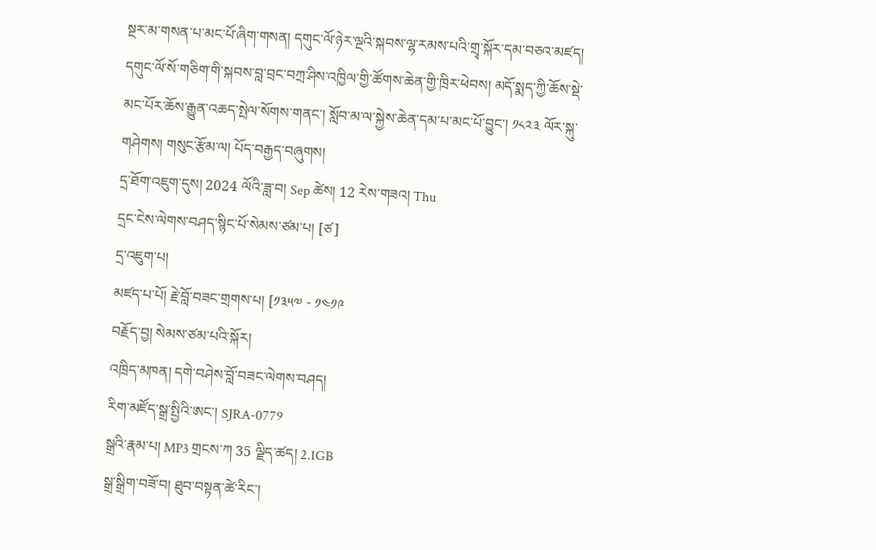སྔར་མ་གསན་པ་མང་པོ་ཞིག་གསན། དགུང་ལོ་ཉེར་ལྔའི་སྐབས་ལྷ་རམས་པའི་གྲྭ་སྐོར་དམ་བཅའ་མཛད། དགུང་ལོ་སོ་གཅིག་གི་སྐབས་བླ་བྲང་བཀྲ་ཤིས་འཁྱིལ་གྱི་ཚོགས་ཆེན་གྱི་ཁྲིར་ཕེབས། མདོ་སྨད་ཀྱི་ཆོས་སྡེ་མང་པོར་ཆོས་རྒྱུན་འཆད་སྤེལ་སོགས་གནང་། སློབ་མ་ལ་སྐྱེས་ཆེན་དམ་པ་མང་པོ་བྱུང་། ༡༨༢༣ ལོར་སྐུ་གཤེགས། གསུང་རྩོམ་ལ། པོད་བརྒྱད་བཞུགས།
དྲ་ཐོག་འཇུག་དུས། 2024 ལོའི་ཟླ་བ། Sep ཚེས། 12 རེས་གཟའ། Thu
དྲང་ངེས་ལེགས་བཤད་སྙིང་པོ་སེམས་ཙམ་པ། [ཙ]
དྲ་འཇུག་པ།
མཛད་པ་པོ། རྗེ་བློ་བཟང་གྲགས་པ། [༡༣༥༧ - ༡༤༡༩
བརྗོད་བྱ། སེམས་ཙམ་པའི་སྐོར།
འཁྲིད་མཁན། དགེ་བཤེས་བློ་བཟང་ལེགས་བཤད།
རིག་མཛོད་སྒྲ་སྤྱིའི་ཨང་། SJRA-0779
སྒྲའི་རྣམ་པ། MP3 གྲངས་ཀ 35 ལྗིད་ཚད། 2.1GB
སྒྲ་སྒྲིག་བཟོ་བ། ཐུབ་བསྟན་ཚེ་རིང་།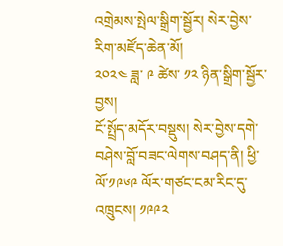འགྲེམས་སྤེལ་སྒྲིག་སྦྱོར། སེར་བྱེས་རིག་མཛོད་ཆེན་མོ།
༢༠༢༤ ཟླ་ ༩ ཚེས་ ༡༢ ཉིན་སྒྲིག་སྦྱོར་བྱས།
ངོ་སྤྲོད་མདོར་བསྡུས། སེར་བྱེས་དགེ་བཤེས་བློ་བཟང་ལེགས་བཤད་ནི། ཕྱི་ལོ་༡༩༦༩ ལོར་གཙང་ངམ་རིང་དུ་འཁྲུངས། ༡༩༩༢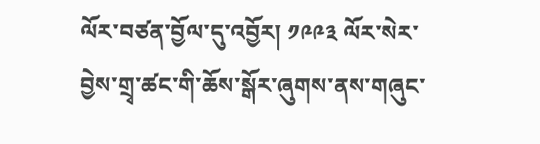ལོར་བཙན་བྱོལ་དུ་འབྱོར། ༡༩༩༣ ལོར་སེར་བྱེས་གྲྭ་ཚང་གི་ཆོས་སྒོར་ཞུགས་ནས་གཞུང་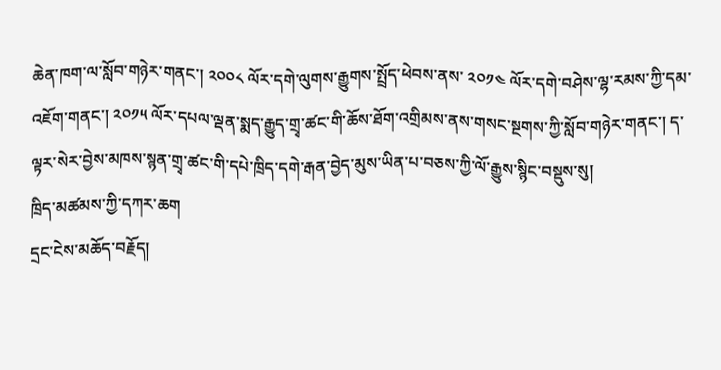ཆེན་ཁག་ལ་སློབ་གཉེར་གནང་། ༢༠༠༨ ལོར་དགེ་ལུགས་རྒྱུགས་སྤྲོད་ཕེབས་ནས་ ༢༠༡༤ ལོར་དགེ་བཤེས་ལྷ་རམས་ཀྱི་དམ་འཇོག་གནང་། ༢༠༡༥ ལོར་དཔལ་ལྡན་སྨད་རྒྱུད་གྲྭ་ཚང་གི་ཆོས་ཐོག་འགྲིམས་ནས་གསང་སྔགས་ཀྱི་སློབ་གཉེར་གནང་། ད་ལྟར་སེར་བྱེས་མཁས་སྙན་གྲྭ་ཚང་གི་དཔེ་ཁྲིད་དགེ་རྒན་བྱེད་མུས་ཡིན་པ་བཅས་ཀྱི་ལོ་རྒྱུས་སྙིང་བསྡུས་སུ།
ཁྲིད་མཚམས་ཀྱི་དཀར་ཆག
དྲང་ངེས་མཆོད་བརྗོད།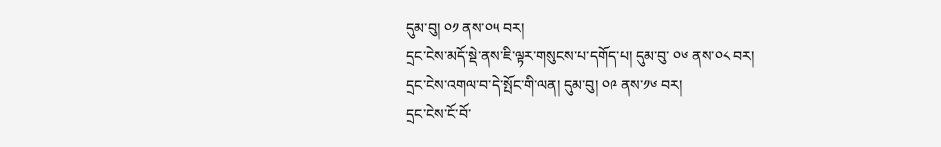དུམ་བུ། ༠༡ ནས་༠༥ བར།
དྲང་ངེས་མདོ་སྡེ་ནས་ཇི་ལྟར་གསུངས་པ་དགོད་པ། དུམ་བུ་ ༠༦ ནས་༠༨ བར།
དྲང་ངེས་འགལ་བ་དེ་སྤོང་གི་ལན། དུམ་བུ། ༠༩ ནས་༡༦ བར།
དྲང་ངེས་ངོ་བོ་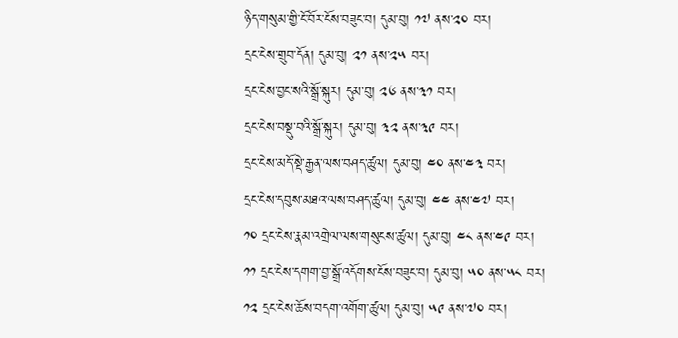ཉིད་གསུམ་གྱི་ངོ་བོར་ངོས་བཟུང་བ། དུམ་བུ། ༡༧ ནས་༢༠ བར།
དྲང་ངེས་གྲུབ་དོན། དུམ་བུ། ༢༡ ནས་༢༥ བར།
དྲང་ངེས་བྱང་སའི་སྒྲོ་སྐུར། དུམ་བུ། ༢༦ ནས་༣༡ བར།
དྲང་ངེས་བསྡུ་བའི་སྒྲོ་སྐུར། དུམ་བུ། ༣༢ ནས་༣༩ བར།
དྲང་ངེས་མདོ་སྡེ་རྒྱན་ལས་བཤད་ཚུལ། དུམ་བུ། ༤༠ ནས་༤༣ བར།
དྲང་ངེས་དབུས་མཐའ་ལས་བཤད་ཚུལ། དུམ་བུ། ༤༤ ནས་༤༧ བར།
༡༠ དྲང་ངེས་རྣམ་འགྲེལ་ལས་གསུངས་ཚུལ། དུམ་བུ། ༤༨ ནས་༤༩ བར།
༡༡ དྲང་ངེས་དགག་བྱ་སྒྲོ་འདོགས་ངོས་བཟུང་བ། དུམ་བུ། ༥༠ ནས་༥༨ བར།
༡༢ དྲང་ངེས་ཆོས་བདག་འགོག་ཚུལ། དུམ་བུ། ༥༩ ནས་༧༠ བར།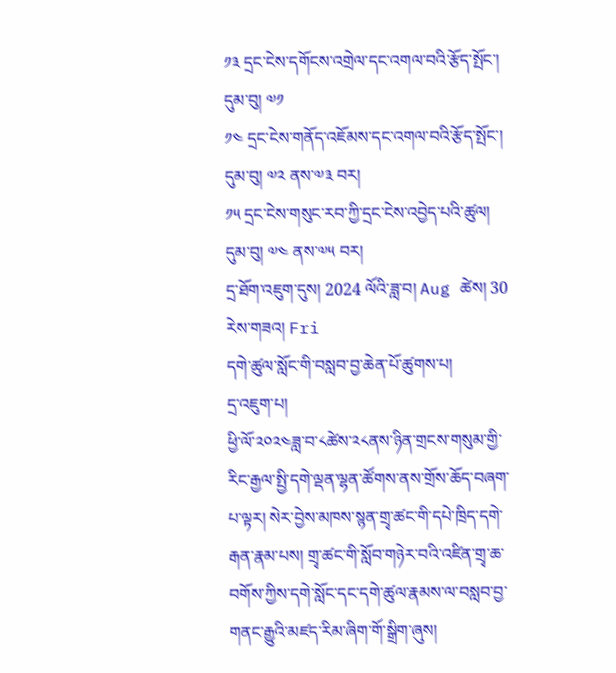༡༣ དྲང་ངེས་དགོངས་འགྲེལ་དང་འགལ་བའི་རྩོད་སྤོང་། དུམ་བུ། ༧༡
༡༤ དྲང་ངེས་གནོད་འཇོམས་དང་འགལ་བའི་རྩོད་སྤོང་། དུམ་བུ། ༧༢ ནས་༧༣ བར།
༡༥ དྲང་ངེས་གསུང་རབ་ཀྱི་དྲང་ངེས་འབྱེད་པའི་ཚུལ། དུམ་བུ། ༧༤ ནས་༧༥ བར།
དྲ་ཐོག་འཇུག་དུས། 2024 ལོའི་ཟླ་བ། Aug ཚེས། 30 རེས་གཟའ། Fri
དགེ་ཚུལ་སློང་གི་བསླབ་བྱ་ཆེན་པོ་ཚུགས་པ།
དྲ་འཇུག་པ།
ཕྱི་ལོ་༢༠༢༤ཟླ་བ་༨ཚེས་༢༨ནས་ཉིན་གྲངས་གསུམ་གྱི་རིང་རྒྱལ་སྤྱི་དགེ་ལྡན་ལྷན་ཚོགས་ནས་གྲོས་ཆོད་བཞག་པ་ལྟར། སེར་བྱེས་མཁས་སྙན་གྲྭ་ཚང་གི་དཔེ་ཁྲིད་དགེ་རྒན་རྣམ་པས། གྲྭ་ཚང་གི་སློབ་གཉེར་བའི་འཛིན་གྲྭ་ཆ་བགོས་ཀྱིས་དགེ་སློང་དང་དགེ་ཚུལ་རྣམས་ལ་བསླབ་བྱ་གནང་རྒྱུའི་མཛད་རིམ་ཞིག་གོ་སྒྲིག་ཞུས།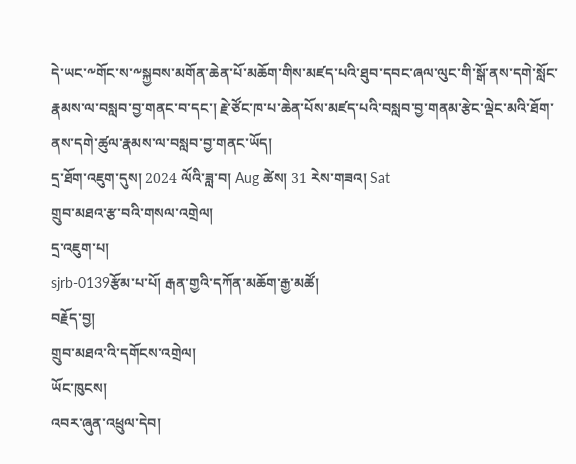དེ་ཡང་༸གོང་ས་༸སྐྱབས་མགོན་ཆེན་པོ་མཆོག་གིས་མཛད་པའི་ཐུབ་དབང་ཞལ་ལུང་གི་སྒོ་ནས་དགེ་སློང་རྣམས་ལ་བསླབ་བྱ་གནང་བ་དང་། རྗེ་ཙོང་ཁ་པ་ཆེན་པོས་མཛད་པའི་བསླབ་བྱ་གནམ་རྩེང་ལྡེང་མའི་ཐོག་ནས་དགེ་ཚུལ་རྣམས་ལ་བསླབ་བྱ་གནང་ཡོད།
དྲ་ཐོག་འཇུག་དུས། 2024 ལོའི་ཟླ་བ། Aug ཚེས། 31 རེས་གཟའ། Sat
གྲུབ་མཐའ་རྩ་བའི་གསལ་འགྲེལ།
དྲ་འཇུག་པ།
sjrb-0139རྩོམ་པ་པོ། རྒན་གྱའི་དཀོན་མཆོག་རྒྱ་མཚོ།
བརྗོད་བྱ།
གྲུབ་མཐའ་འི་དགོངས་འགྲེལ།
ཡོང་ཁུངས།
འབར་ཞུན་འཕྲུལ་དེབ།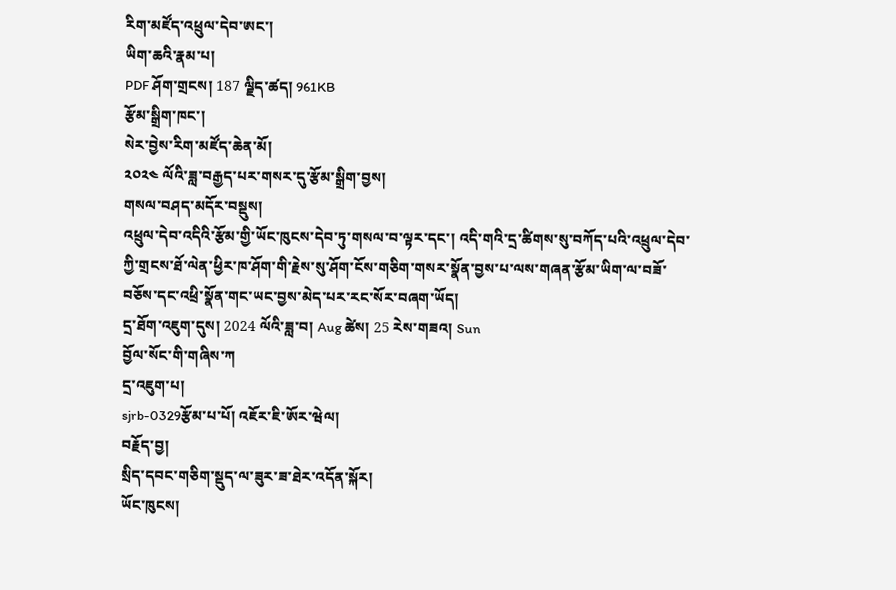རིག་མཛོད་འཕྲུལ་དེབ་ཨང་།
ཡིག་ཆའི་རྣམ་པ།
PDF ཤོག་གྲངས། 187 ལྗིད་ཚད། 961KB
རྩོམ་སྒྲིག་ཁང་།
སེར་བྱེས་རིག་མཛོད་ཆེན་མོ།
༢༠༢༤ ལོའི་ཟླ་བརྒྱད་པར་གསར་དུ་རྩོམ་སྒྲིག་བྱས།
གསལ་བཤད་མདོར་བསྡུས།
འཕྲུལ་དེབ་འདིའི་རྩོམ་གྱི་ཡོང་ཁུངས་དེབ་ཏུ་གསལ་བ་ལྟར་དང་། འདི་གའི་དྲ་ཚིགས་སུ་བཀོད་པའི་འཕྲུལ་དེབ་ཀྱི་གྲངས་ཐོ་ལེན་ཕྱིར་ཁ་ཤོག་གི་རྗེས་སུ་ཤོག་ངོས་གཅིག་གསར་སྣོན་བྱས་པ་ལས་གཞན་རྩོམ་ཡིག་ལ་བཟོ་བཅོས་དང་འཕྲི་སྣོན་གང་ཡང་བྱས་མེད་པར་རང་སོར་བཞག་ཡོད།
དྲ་ཐོག་འཇུག་དུས། 2024 ལོའི་ཟླ་བ། Aug ཚེས། 25 རེས་གཟའ། Sun
བྱོལ་སོང་གི་གཞིས་ཀ
དྲ་འཇུག་པ།
sjrb-0329རྩོམ་པ་པོ། འཇོར་ཇི་ཨོར་ཝེལ།
བརྗོད་བྱ།
སྲིད་དབང་གཅིག་སྡུད་ལ་ཟུར་ཟ་ཐེར་འདོན་སྐོར།
ཡོང་ཁུངས།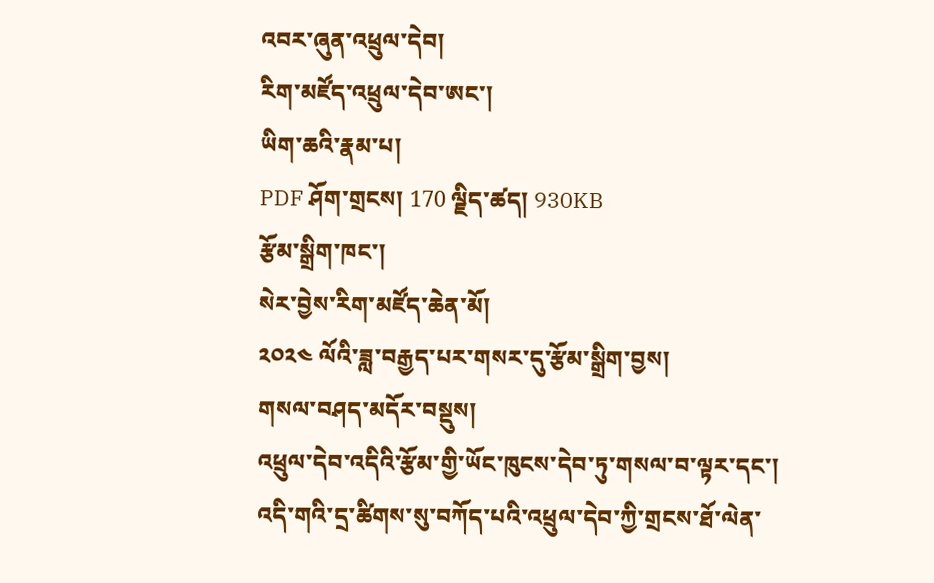འབར་ཞུན་འཕྲུལ་དེབ།
རིག་མཛོད་འཕྲུལ་དེབ་ཨང་།
ཡིག་ཆའི་རྣམ་པ།
PDF ཤོག་གྲངས། 170 ལྗིད་ཚད། 930KB
རྩོམ་སྒྲིག་ཁང་།
སེར་བྱེས་རིག་མཛོད་ཆེན་མོ།
༢༠༢༤ ལོའི་ཟླ་བརྒྱད་པར་གསར་དུ་རྩོམ་སྒྲིག་བྱས།
གསལ་བཤད་མདོར་བསྡུས།
འཕྲུལ་དེབ་འདིའི་རྩོམ་གྱི་ཡོང་ཁུངས་དེབ་ཏུ་གསལ་བ་ལྟར་དང་། འདི་གའི་དྲ་ཚིགས་སུ་བཀོད་པའི་འཕྲུལ་དེབ་ཀྱི་གྲངས་ཐོ་ལེན་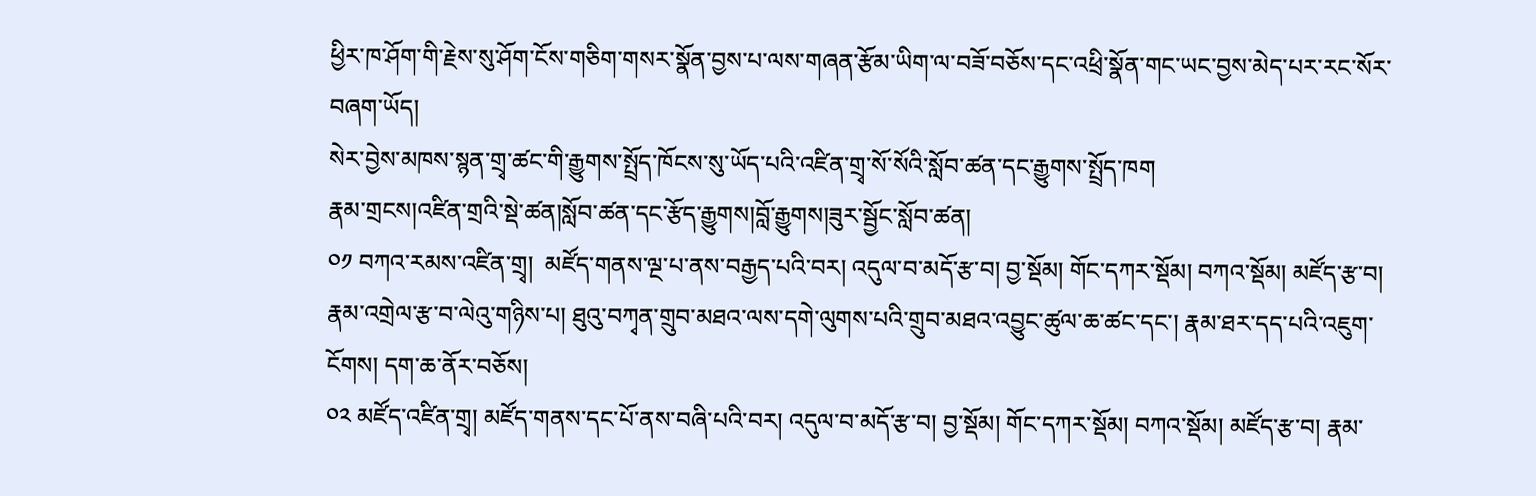ཕྱིར་ཁ་ཤོག་གི་རྗེས་སུ་ཤོག་ངོས་གཅིག་གསར་སྣོན་བྱས་པ་ལས་གཞན་རྩོམ་ཡིག་ལ་བཟོ་བཅོས་དང་འཕྲི་སྣོན་གང་ཡང་བྱས་མེད་པར་རང་སོར་བཞག་ཡོད།
སེར་བྱེས་མཁས་སྙན་གྲྭ་ཚང་གི་རྒྱུགས་སྤྲོད་ཁོངས་སུ་ཡོད་པའི་འཛིན་གྲྭ་སོ་སོའི་སློབ་ཚན་དང་རྒྱུགས་སྤྲོད་ཁག
རྣམ་གྲངས།འཛིན་གྲའི་སྡེ་ཚན།སློབ་ཚན་དང་རྩོད་རྒྱུགས།བློ་རྒྱུགས།ཟུར་སྦྱོང་སློབ་ཚན།
༠༡ བཀའ་རམས་འཛིན་གྲྭ།  མཛོད་གནས་ལྔ་པ་ནས་བརྒྱད་པའི་བར། འདུལ་བ་མདོ་རྩ་བ། བྱ་སྡོམ། གོང་དཀར་སྡོམ། བཀའ་སྡོམ། མཛོད་རྩ་བ། རྣམ་འགྲེལ་རྩ་བ་ལེའུ་གཉིས་པ། ཐུའུ་བཀྭན་གྲུབ་མཐའ་ལས་དགེ་ལུགས་པའི་གྲུབ་མཐའ་འབྱུང་ཚུལ་ཆ་ཚང་དང་། རྣམ་ཐར་དད་པའི་འཇུག་ངོགས། དག་ཆ་ནོར་བཅོས།
༠༢ མཛོད་འཛིན་གྲྭ། མཛོད་གནས་དང་པོ་ནས་བཞི་པའི་བར། འདུལ་བ་མདོ་རྩ་བ། བྱ་སྡོམ། གོང་དཀར་སྡོམ། བཀའ་སྡོམ། མཛོད་རྩ་བ། རྣམ་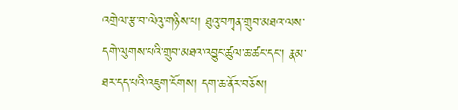འགྲེལ་རྩ་བ་ལེའུ་གཉིས་པ། ཐུའུ་བཀྭན་གྲུབ་མཐའ་ལས་དགེ་ལུགས་པའི་གྲུབ་མཐའ་འབྱུང་ཚུལ་ཆ་ཚང་དང་། རྣམ་ཐར་དད་པའི་འཇུག་ངོགས། དག་ཆ་ནོར་བཅོས།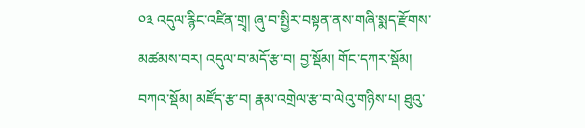༠༣ འདུལ་རྙིང་འཛིན་གྲྭ། ཞུ་བ་སྤྱིར་བསྟན་ནས་གཞི་སྨད་རྫོགས་མཚམས་བར། འདུལ་བ་མདོ་རྩ་བ། བྱ་སྡོམ། གོང་དཀར་སྡོམ། བཀའ་སྡོམ། མཛོད་རྩ་བ། རྣམ་འགྲེལ་རྩ་བ་ལེའུ་གཉིས་པ། ཐུའུ་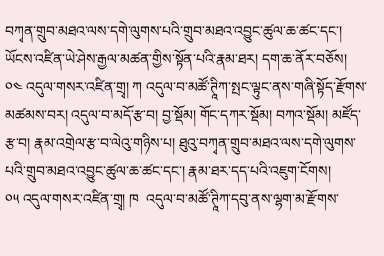བཀྭན་གྲུབ་མཐའ་ལས་དགེ་ལུགས་པའི་གྲུབ་མཐའ་འབྱུང་ཚུལ་ཆ་ཚང་དང་། ཡོངས་འཛིན་ཡེ་ཤེས་རྒྱལ་མཚན་གྱིས་སྟོན་པའི་རྣམ་ཐར། དག་ཆ་ནོར་བཅོས།
༠༤ འདུལ་གསར་འཛིན་གྲྭ། ཀ འདུལ་བ་མཚོ་ཊཱིཀ་སྤང་ལྟུང་ནས་གཞི་སྟོད་རྫོགས་མཚམས་བར། འདུལ་བ་མདོ་རྩ་བ། བྱ་སྡོམ། གོང་དཀར་སྡོམ། བཀའ་སྡོམ། མཛོད་རྩ་བ། རྣམ་འགྲེལ་རྩ་བ་ལེའུ་གཉིས་པ། ཐུའུ་བཀྭན་གྲུབ་མཐའ་ལས་དགེ་ལུགས་པའི་གྲུབ་མཐའ་འབྱུང་ཚུལ་ཆ་ཚང་དང་། རྣམ་ཐར་དད་པའི་འཇུག་ངོགས།
༠༥ འདུལ་གསར་འཛིན་གྲྭ། ཁ  འདུལ་བ་མཚོ་ཊཱིཀ་དབུ་ནས་ལྷག་མ་རྫོགས་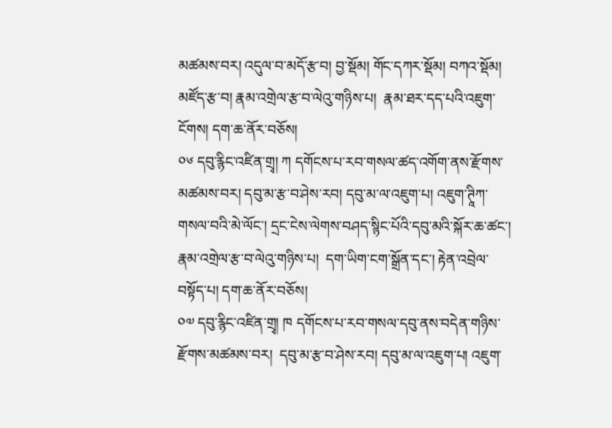མཚམས་བར། འདུལ་བ་མདོ་རྩ་བ། བྱ་སྡོམ། གོང་དཀར་སྡོམ། བཀའ་སྡོམ། མཛོད་རྩ་བ། རྣམ་འགྲེལ་རྩ་བ་ལེའུ་གཉིས་པ།  རྣམ་ཐར་དད་པའི་འཇུག་ངོགས། དག་ཆ་ནོར་བཅོས།
༠༦ དབུ་རྙིང་འཛིན་གྲྭ། ཀ དགོངས་པ་རབ་གསལ་ཚད་འགོག་ནས་རྫོགས་མཚམས་བར། དབུ་མ་རྩ་བ་ཤེས་རབ། དབུ་མ་ལ་འཇུག་པ། འཇུག་ཊཱིཀ་གསལ་བའི་མེ་ལོང་། དྲང་ངེས་ལེགས་བཤད་སྙིང་པོའི་དབུ་མའི་སྐོར་ཆ་ཚང་། རྣམ་འགྲེལ་རྩ་བ་ལེའུ་གཉིས་པ།  དག་ཡིག་ངག་སྒྲོན་དང་། རྟེན་འབྲེལ་བསྟོད་པ། དག་ཆ་ནོར་བཅོས།
༠༧ དབུ་རྙིང་འཛིན་གྲྭ། ཁ དགོངས་པ་རབ་གསལ་དབུ་ནས་བདེན་གཉིས་རྫོགས་མཚམས་བར།  དབུ་མ་རྩ་བ་ཤེས་རབ། དབུ་མ་ལ་འཇུག་པ། འཇུག་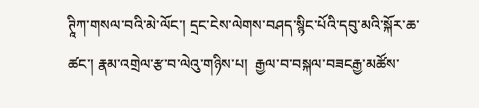ཊཱིཀ་གསལ་བའི་མེ་ལོང་། དྲང་ངེས་ལེགས་བཤད་སྙིང་པོའི་དབུ་མའི་སྐོར་ཆ་ཚང་། རྣམ་འགྲེལ་རྩ་བ་ལེའུ་གཉིས་པ།  རྒྱལ་བ་བསྐལ་བཟངརྒྱ་མཚོས་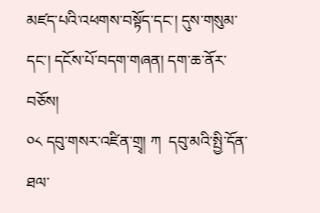མཛད་པའི་འཕགས་བསྟོད་དང་། དུས་གསུམ་དང་། དངོས་པོ་བདག་གཞན། དག་ཆ་ནོར་བཅོས།
༠༨ དབུ་གསར་འཛིན་གྲྭ། ཀ  དབུ་མའི་སྤྱི་དོན་ཐལ་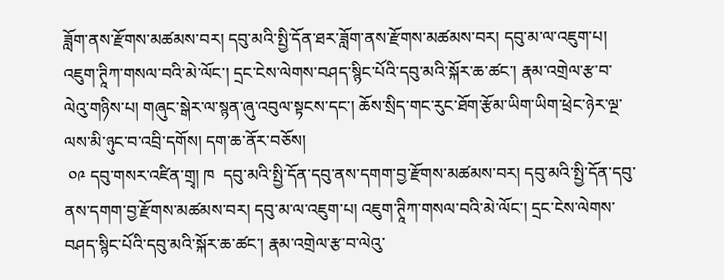ཟློག་ནས་རྫོགས་མཚམས་བར། དབུ་མའི་སྤྱི་དོན་ཐར་ཟློག་ནས་རྫོགས་མཚམས་བར། དབུ་མ་ལ་འཇུག་པ། འཇུག་ཊཱིཀ་གསལ་བའི་མེ་ལོང་། དྲང་ངེས་ལེགས་བཤད་སྙིང་པོའི་དབུ་མའི་སྐོར་ཆ་ཚང་། རྣམ་འགྲེལ་རྩ་བ་ལེའུ་གཉིས་པ། གཞུང་སྒེར་ལ་སྙན་ཞུ་འབུལ་སྟངས་དང་། ཆོས་སྲིད་གང་རུང་ཐོག་རྩོམ་ཡིག་ཡིག་ཕྲེང་ཉེར་ལྔ་ལས་མི་ཉུང་བ་འབྲི་དགོས། དག་ཆ་ནོར་བཅོས།
 ༠༩ དབུ་གསར་འཛིན་གྲྭ། ཁ  དབུ་མའི་སྤྱི་དོན་དབུ་ནས་དགག་བྱ་རྫོགས་མཚམས་བར། དབུ་མའི་སྤྱི་དོན་དབུ་ནས་དགག་བྱ་རྫོགས་མཚམས་བར། དབུ་མ་ལ་འཇུག་པ། འཇུག་ཊཱིཀ་གསལ་བའི་མེ་ལོང་། དྲང་ངེས་ལེགས་བཤད་སྙིང་པོའི་དབུ་མའི་སྐོར་ཆ་ཚང་། རྣམ་འགྲེལ་རྩ་བ་ལེའུ་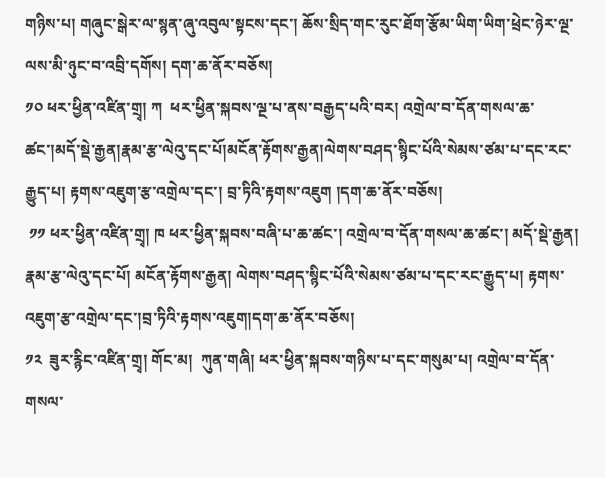གཉིས་པ། གཞུང་སྒེར་ལ་སྙན་ཞུ་འབུལ་སྟངས་དང་། ཆོས་སྲིད་གང་རུང་ཐོག་རྩོམ་ཡིག་ཡིག་ཕྲེང་ཉེར་ལྔ་ལས་མི་ཉུང་བ་འབྲི་དགོས། དག་ཆ་ནོར་བཅོས།
༡༠ ཕར་ཕྱིན་འཛིན་གྲྭ། ཀ  ཕར་ཕྱིན་སྐབས་ལྔ་པ་ནས་བརྒྱད་པའི་བར། འགྲེལ་བ་དོན་གསལ་ཆ་ཚང་།མདོ་སྡེ་རྒྱན།རྣམ་རྩ་ལེའུ་དང་པོ།མངོན་རྟོགས་རྒྱན།ལེགས་བཤད་སྙིང་པོའི་སེམས་ཙམ་པ་དང་རང་རྒྱུད་པ། རྟགས་འཇུག་རྩ་འགྲེལ་དང་། བྲ་ཏིའི་རྟགས་འཇུག །དག་ཆ་ནོར་བཅོས།
 ༡༡ ཕར་ཕྱིན་འཛིན་གྲྭ། ཁ ཕར་ཕྱིན་སྐབས་བཞི་པ་ཆ་ཚང་། འགྲེལ་བ་དོན་གསལ་ཆ་ཚང་། མདོ་སྡེ་རྒྱན། རྣམ་རྩ་ལེའུ་དང་པོ། མངོན་རྟོགས་རྒྱན། ལེགས་བཤད་སྙིང་པོའི་སེམས་ཙམ་པ་དང་རང་རྒྱུད་པ། རྟགས་འཇུག་རྩ་འགྲེལ་དང་།བྲ་ཏིའི་རྟགས་འཇུག།དག་ཆ་ནོར་བཅོས།
༡༢  ཟུར་རྙིང་འཛིན་གྲྭ། གོང་མ།  ཀུན་གཞི། ཕར་ཕྱིན་སྐབས་གཉིས་པ་དང་གསུམ་པ། འགྲེལ་བ་དོན་གསལ་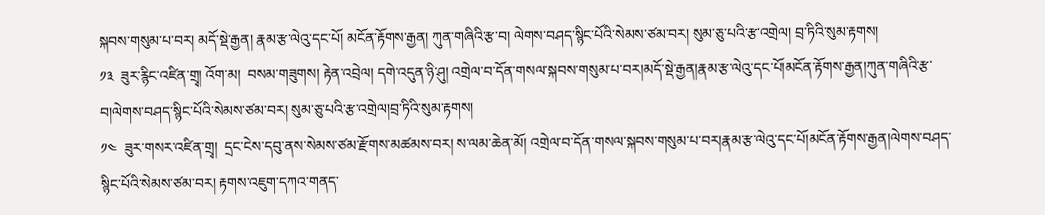སྐབས་གསུམ་པ་བར། མདོ་སྡེ་རྒྱན། རྣམ་རྩ་ལེའུ་དང་པོ། མངོན་རྟོགས་རྒྱན། ཀུན་གཞིའི་རྩ་བ། ལེགས་བཤད་སྙིང་པོའི་སེམས་ཙམ་བར། སུམ་ཅུ་པའི་རྩ་འགྲེལ། བྲ་ཏིའི་སུམ་རྟགས།
༡༣  ཟུར་རྙིང་འཛིན་གྲྭ། འོག་མ།  བསམ་གཟུགས། རྟེན་འབྲེལ། དགེ་འདུན་ཉི་ཤུ། འགྲེལ་བ་དོན་གསལ་སྐབས་གསུམ་པ་བར།མདོ་སྡེ་རྒྱན།རྣམ་རྩ་ལེའུ་དང་པོ།མངོན་རྟོགས་རྒྱན།ཀུན་གཞིའི་རྩ་བ།ལེགས་བཤད་སྙིང་པོའི་སེམས་ཙམ་བར། སུམ་ཅུ་པའི་རྩ་འགྲེལ།བྲ་ཏིའི་སུམ་རྟགས།
༡༤  ཟུར་གསར་འཛིན་གྲྭ།  དྲང་ངེས་དབུ་ནས་སེམས་ཙམ་རྫོགས་མཚམས་བར། ས་ལམ་ཆེན་མོ། འགྲེལ་བ་དོན་གསལ་སྐབས་གསུམ་པ་བར།རྣམ་རྩ་ལེའུ་དང་པོ།མངོན་རྟོགས་རྒྱན།ལེགས་བཤད་སྙིང་པོའི་སེམས་ཙམ་བར། རྟགས་འཇུག་དཀའ་གནད་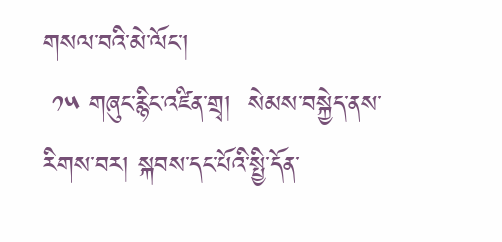གསལ་བའི་མེ་ལོང་།
 ༡༥ གཞུང་རྙིང་འཛིན་གྲྭ།  སེམས་བསྐྱེད་ནས་རིགས་བར། སྐབས་དང་པོའི་སྤྱི་དོན་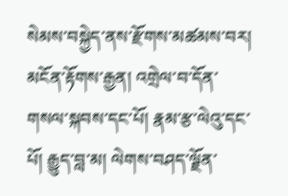སེམས་བསྐྱེད་ནས་རྫོགས་མཚམས་བར། མངོན་རྟོགས་རྒྱན། འགྲེལ་བ་དོན་གསལ་སྐབས་དང་པོ། རྣམ་རྩ་ལེའུ་དང་པོ། རྒྱུད་བླ་མ། ལེགས་བཤད་ལྗོན་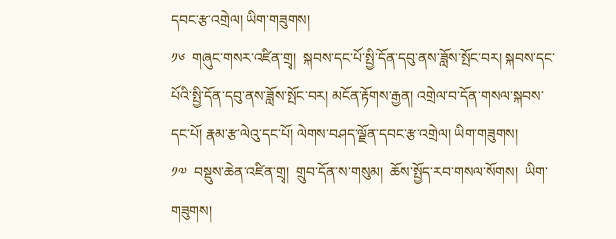དབང་རྩ་འགྲེལ། ཡིག་གཟུགས།
༡༦  གཞུང་གསར་འཛིན་གྲྭ།  སྐབས་དང་པོ་སྤྱི་དོན་དབུ་ནས་ཟློས་སྤོང་བར། སྐབས་དང་པོའི་སྤྱི་དོན་དབུ་ནས་ཟློས་སྤོང་བར། མངོན་རྟོགས་རྒྱན། འགྲེལ་བ་དོན་གསལ་སྐབས་དང་པོ། རྣམ་རྩ་ལེའུ་དང་པོ། ལེགས་བཤད་ལྗོན་དབང་རྩ་འགྲེལ། ཡིག་གཟུགས།
༡༧  བསྡུས་ཆེན་འཛིན་གྲྭ།  གྲུབ་དོན་ས་གསུམ།  ཆོས་སྤྱོད་རབ་གསལ་སོགས།  ཡིག་གཟུགས།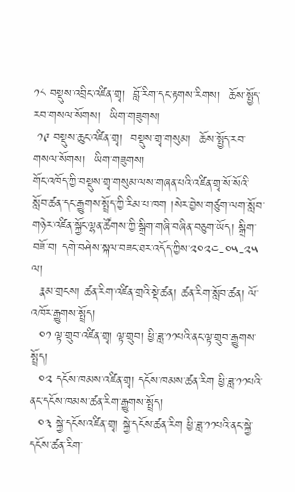༡༨ བསྡུས་འབྲིང་འཛིན་གྲྭ།  བློ་རིག་དང་རྟགས་རིགས།  ཆོས་སྤྱོད་རབ་གསལ་སོགས།  ཡིག་གཟུགས།
 ༡༩ བསྡུས་ཆུང་འཛིན་གྲྭ།  བསྡུས་གྲྭ་གསུམ།  ཆོས་སྤྱོད་རབ་གསལ་སོགས།  ཡིག་གཟུགས།
གོང་འཁོད་ཀྱི་བསྡུས་གྲྭ་གསུམ་ལས་གཞན་པའི་འཛིན་གྲྭ་སོ་སོའི་སློབ་ཚན་དང་རྒྱུགས་སྤྲོད་ཀྱི་རིམ་པ་ཁག །སེར་བྱེས་གཙུག་ལག་སློབ་གཉེར་འཛིན་སྐྱོང་ལྷན་ཚོགས་ཀྱི་སྒྲིག་གཞི་བཞིན་བཅུག་ཡོད། སྒྲིག་བཟོ་བ། དགེ་བཤེས་སྐལ་བཟང་ཐར་འདོད་ཀྱིས་༢༠༢༤-༠༥-༢༥ ལ།
  རྣམ་གྲངས། ཚན་རིག་འཛིན་གྲའི་སྡེ་ཚན། ཚན་རིག་སློབ་ཚན། ལོ་འཁོར་རྒྱུགས་སྤྲོད།
  ༠༡ ལྟ་གྲུབ་འཛིན་གྲྭ། ལྟ་གྲུབ། ཕྱི་ཟླ་༡༡པའི་ནང་ལྟ་གྲུབ་རྒྱུགས་སྤྲོད།
  ༠༢ དངོས་ཁམས་འཛིན་གྲྭ། དངོས་ཁམས་ཚན་རིག ཕྱི་ཟླ་༡༡པའི་ནང་དངོས་ཁམས་ཚན་རིག་རྒྱུགས་སྤྲོད།
  ༠༣ སྐྱེ་དངོས་འཛིན་གྲྭ། སྐྱེ་དངོས་ཚན་རིག ཕྱི་ཟླ་༡༡པའི་ནང་སྐྱེ་དངོས་ཚན་རིག་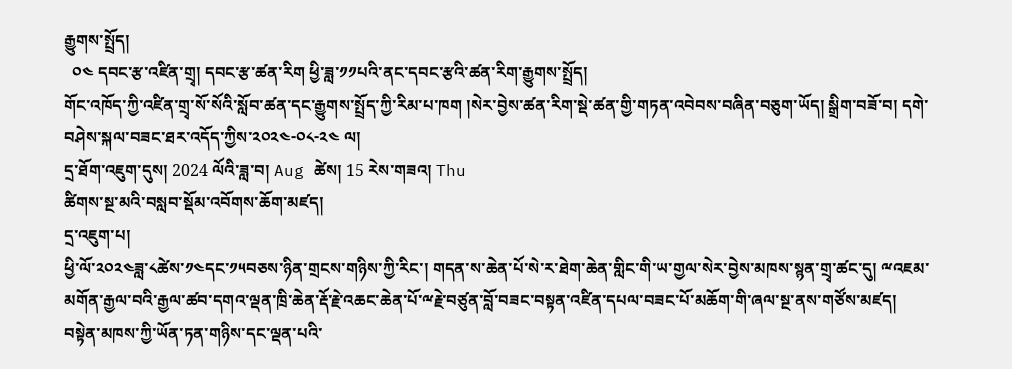རྒྱུགས་སྤྲོད།
  ༠༤ དབང་རྩ་འཛིན་གྲྭ། དབང་རྩ་ཚན་རིག ཕྱི་ཟླ་༡༡པའི་ནང་དབང་རྩའི་ཚན་རིག་རྒྱུགས་སྤྲོད།
གོང་འཁོད་ཀྱི་འཛིན་གྲྭ་སོ་སོའི་སློབ་ཚན་དང་རྒྱུགས་སྤྲོད་ཀྱི་རིམ་པ་ཁག །སེར་བྱེས་ཚན་རིག་སྡེ་ཚན་གྱི་གཏན་འབེབས་བཞིན་བཅུག་ཡོད། སྒྲིག་བཟོ་བ། དགེ་བཤེས་སྐལ་བཟང་ཐར་འདོད་ཀྱིས་༢༠༢༤-༠༨-༢༤ ལ།
དྲ་ཐོག་འཇུག་དུས། 2024 ལོའི་ཟླ་བ། Aug ཚེས། 15 རེས་གཟའ། Thu
ཚིགས་སྔ་མའི་བསླབ་སྡོམ་འབོགས་ཆོག་མཛད།
དྲ་འཇུག་པ།
ཕྱི་ལོ་༢༠༢༤ཟླ་༨ཚེས་༡༤དང་༡༥བཅས་ཉིན་གྲངས་གཉིས་ཀྱི་རིང་། གདན་ས་ཆེན་པོ་སེ་ར་ཐེག་ཆེན་གླིང་གི་ཡ་གྱལ་སེར་བྱེས་མཁས་སྙན་གྲྭ་ཚང་དུ། ྋའཇམ་མགོན་རྒྱལ་བའི་རྒྱལ་ཚབ་དགའ་ལྡན་ཁྲི་ཆེན་རྡོ་རྗེ་འཆང་ཆེན་པོ་ྋརྗེ་བཙུན་བློ་བཟང་བསྟན་འཛིན་དཔལ་བཟང་པོ་མཆོག་གི་ཞལ་སྔ་ནས་གཙོས་མཛད། བསྟེན་མཁས་ཀྱི་ཡོན་ཏན་གཉིས་དང་ལྡན་པའི་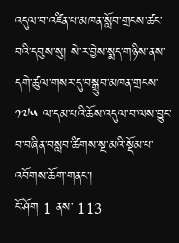འདུལ་བ་འཛིན་པ་མཁན་སློབ་གྲངས་ཚང་བའི་དབུས་སུ། སེ་ར་བྱེས་སྨད་གཉིས་ནས་དགེ་ཚུལ་གསར་དུ་བསྒྲུབ་མཁན་གྲངས་༡༧༥ ལ་དམ་པའི་ཆོས་འདུལ་བ་ལས་བྱུང་བ་བཞིན་བསླབ་ཚིགས་སྔ་མའི་སྡོམ་པ་འབོགས་ཆོག་གནང་།
ངོ་ཤོག 1 ནས་ 113